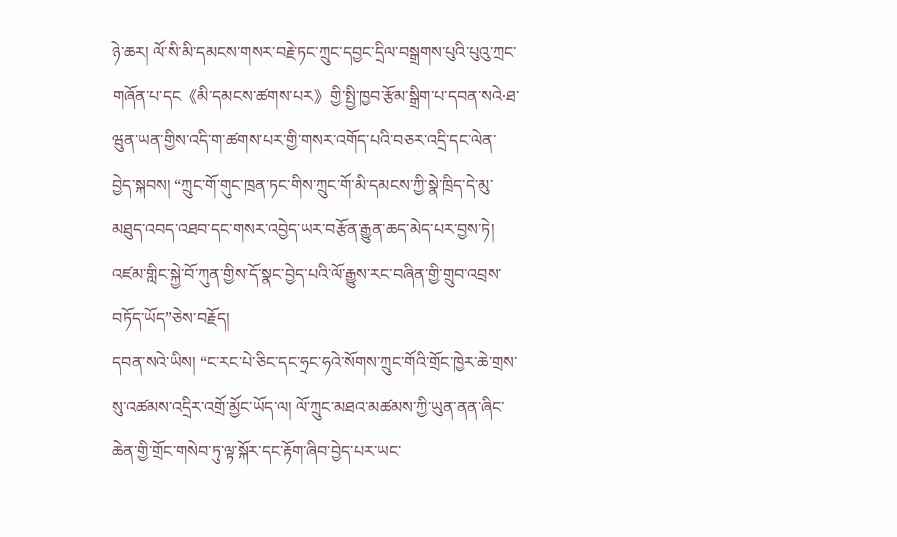ཉེ་ཆར། ལོ་སི་མི་དམངས་གསར་བརྗེ་ཏང་ཀྲུང་དབྱང་དྲིལ་བསྒྲགས་པུའི་པུའུ་ཀྲང་གཞོན་པ་དང《མི་དམངས་ཚགས་པར》གྱི་སྤྱི་ཁྱབ་རྩོམ་སྒྲིག་པ་དབན་སའེ·ཐ་ཝུན་ཡན་གྱིས་འདི་ག་ཚགས་པར་གྱི་གསར་འགོད་པའི་བཅར་འདྲི་དང་ལེན་བྱེད་སྐབས། “ཀྲུང་གོ་གུང་ཁྲན་ཏང་གིས་ཀྲུང་གོ་མི་དམངས་ཀྱི་སྣེ་ཁྲིད་དེ་མུ་མཐུད་འབད་འཐབ་དང་གསར་འབྱེད་ཡར་བརྩོན་རྒྱུན་ཆད་མེད་པར་བྱས་ཏེ། འཛམ་གླིང་སྐྱེ་བོ་ཀུན་གྱིས་དོ་སྣང་བྱེད་པའི་ལོ་རྒྱུས་རང་བཞིན་གྱི་གྲུབ་འབྲས་བཏོད་ཡོད”ཅེས་བརྗོད།
དབན་སའེ་ཡིས། “ང་རང་པེ་ཅིང་དང་ཧྲང་ཧའེ་སོགས་ཀྲུང་གོའི་གྲོང་ཁྱེར་ཆེ་གྲས་སུ་འཚམས་འདྲིར་འགྲོ་མྱོང་ཡོད་ལ། ལོ་ཀྲུང་མཐའ་མཚམས་ཀྱི་ཡུན་ནན་ཞིང་ཆེན་གྱི་གྲོང་གསེབ་ཏུ་ལྟ་སྐོར་དང་རྟོག་ཞིབ་བྱེད་པར་ཡང་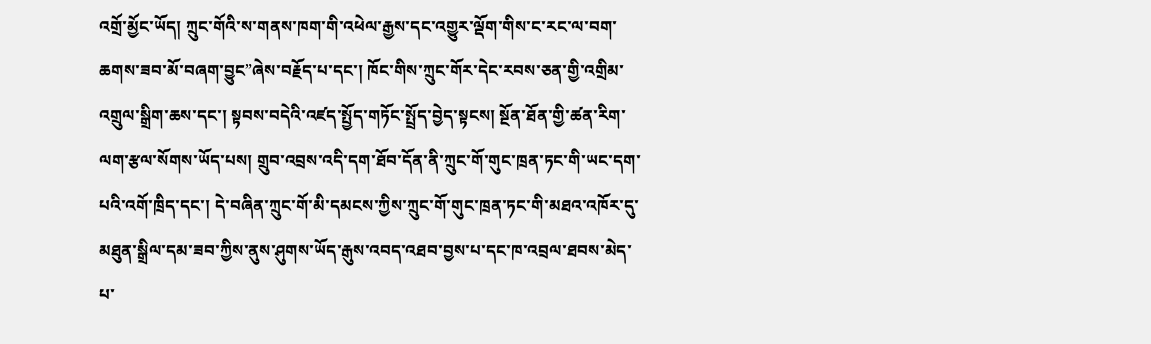འགྲོ་མྱོང་ཡོད། ཀྲུང་གོའི་ས་གནས་ཁག་གི་འཕེལ་རྒྱས་དང་འགྱུར་ལྡོག་གིས་ང་རང་ལ་བག་ཆགས་ཟབ་མོ་བཞག་བྱུང”ཞེས་བརྗོད་པ་དང་། ཁོང་གིས་ཀྲུང་གོར་དེང་རབས་ཅན་གྱི་འགྲིམ་འགྲུལ་སྒྲིག་ཆས་དང་། སྟབས་བདེའི་འཛད་སྤྱོད་གཏོང་སྤྲོད་བྱེད་སྟངས། སྔོན་ཐོན་གྱི་ཚན་རིག་ལག་རྩལ་སོགས་ཡོད་པས། གྲུབ་འབྲས་འདི་དག་ཐོབ་དོན་ནི་ཀྲུང་གོ་གུང་ཁྲན་ཏང་གི་ཡང་དག་པའི་འགོ་ཁྲིད་དང་། དེ་བཞིན་ཀྲུང་གོ་མི་དམངས་ཀྱིས་ཀྲུང་གོ་གུང་ཁྲན་ཏང་གི་མཐའ་འཁོར་དུ་མཐུན་སྒྲིལ་དམ་ཟབ་ཀྱིས་ནུས་ཤུགས་ཡོད་རྒུས་འབད་འཐབ་བྱས་པ་དང་ཁ་འབྲལ་ཐབས་མེད་པ་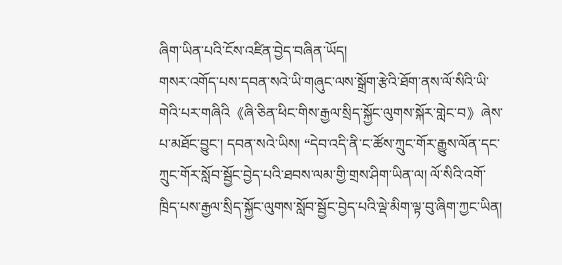ཞིག་ཡིན་པའི་ངོས་འཛིན་བྱེད་བཞིན་ཡོད།
གསར་འགོད་པས་དབན་སའེ་ཡི་གཞུང་ལས་སྒྲོག་རྩེའི་ཐོག་ནས་ལོ་སིའི་ཡི་གེའི་པར་གཞིའི《ཞི་ཅིན་ཕིང་གིས་རྒྱལ་སྲིད་སྐྱོང་ལུགས་སྐོར་གླེང་བ》ཞེས་པ་མཐོང་བྱུང་། དབན་སའེ་ཡིས། “དེབ་འདི་ནི་ང་ཚོས་ཀྲུང་གོར་རྒྱུས་ལོན་དང་ཀྲུང་གོར་སློབ་སྦྱོང་བྱེད་པའི་ཐབས་ལམ་གྱི་གྲས་ཤིག་ཡིན་ལ། ལོ་སིའི་འགོ་ཁྲིད་པས་རྒྱལ་སྲིད་སྐྱོང་ལུགས་སློབ་སྦྱོང་བྱེད་པའི་ལྡེ་མིག་ལྟ་བུ་ཞིག་ཀྱང་ཡིན།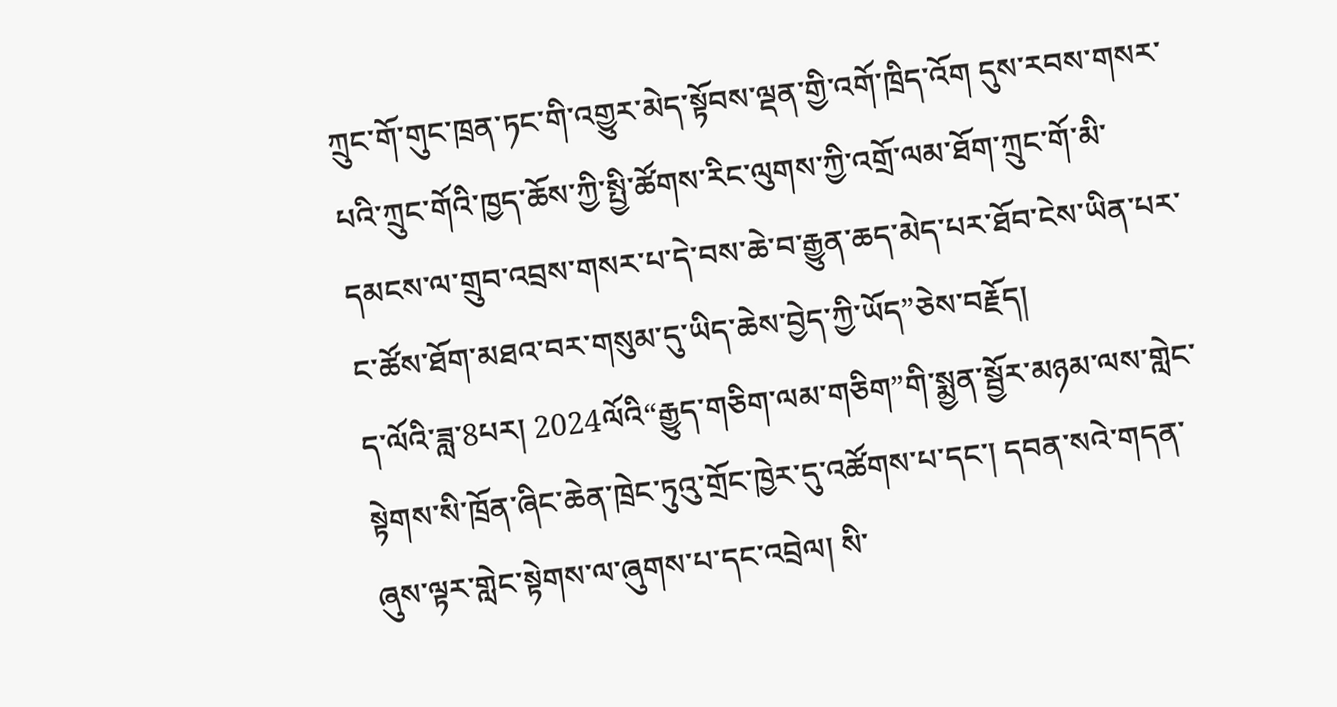ཀྲུང་གོ་གུང་ཁྲན་ཏང་གི་འགྱུར་མེད་སྟོབས་ལྡན་གྱི་འགོ་ཁྲིད་འོག དུས་རབས་གསར་པའི་ཀྲུང་གོའི་ཁྱད་ཆོས་ཀྱི་སྤྱི་ཚོགས་རིང་ལུགས་ཀྱི་འགྲོ་ལམ་ཐོག་ཀྲུང་གོ་མི་དམངས་ལ་གྲུབ་འབྲས་གསར་པ་དེ་བས་ཆེ་བ་རྒྱུན་ཆད་མེད་པར་ཐོབ་ངེས་ཡིན་པར་ང་ཚོས་ཐོག་མཐའ་བར་གསུམ་དུ་ཡིད་ཆེས་བྱེད་ཀྱི་ཡོད”ཅེས་བརྗོད།
ད་ལོའི་ཟླ་8པར། 2024ལོའི“རྒྱུད་གཅིག་ལམ་གཅིག”གི་སྨྱན་སྦྱོར་མཉམ་ལས་གླེང་སྟེགས་སི་ཁྲོན་ཞིང་ཆེན་ཁྲེང་ཏུའུ་གྲོང་ཁྱེར་དུ་འཚོགས་པ་དང་། དབན་སའེ་གདན་ཞུས་ལྟར་གླེང་སྟེགས་ལ་ཞུགས་པ་དང་འབྲེལ། སི་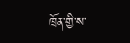ཁྲོན་གྱི་ས་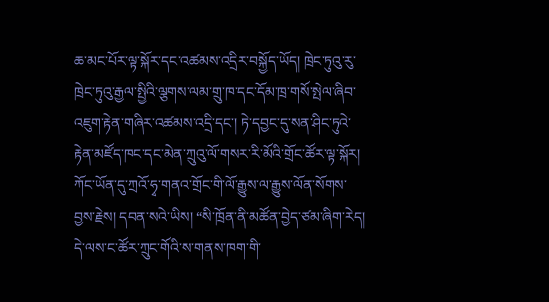ཆ་མང་པོར་ལྟ་སྐོར་དང་འཚམས་འདྲིར་བསྐྱོད་ཡོད། ཁྲེང་ཏུའུ་རུ་ཁྲེང་ཏུའུ་རྒྱལ་སྤྱིའི་ལྕགས་ལམ་གྲུ་ཁ་དང་དོམ་ཁྲ་གསོ་སྤེལ་ཞིབ་འཇུག་རྟེན་གཞིར་འཚམས་འདྲི་དང་། ཏེ་དབྱང་དུ་སན་ཤིང་ཏུའེ་རྟེན་མཛོད་ཁང་དང་མེན་ཀྲུའུ་ལོ་གསར་རི་མོའི་གྲོང་ཚོར་ལྟ་སྐོར། ཀོང་ཡོན་དུ་ཀྲའོ་ཧྭ་གནའ་གྲོང་གི་ལོ་རྒྱུས་ལ་རྒྱུས་ལོན་སོགས་བྱས་རྗེས། དབན་སའེ་ཡིས། “སི་ཁྲོན་ནི་མཚོན་བྱེད་ཙམ་ཞིག་རེད། དེ་ལས་ང་ཚོར་ཀྲུང་གོའི་ས་གནས་ཁག་གི་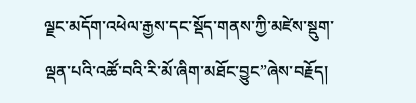ལྗང་མདོག་འཕེལ་རྒྱས་དང་སྡོད་གནས་ཀྱི་མཛེས་སྡུག་ལྡན་པའི་འཚོ་བའི་རི་མོ་ཞིག་མཐོང་བྱུང”ཞེས་བརྗོད།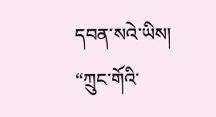དབན་སའེ་ཡིས། “ཀྲུང་གོའི་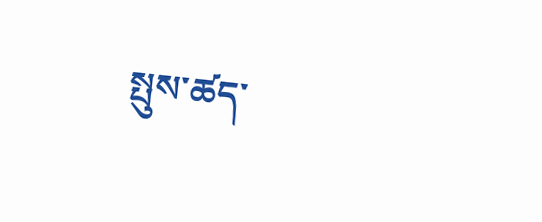སྤུས་ཚད་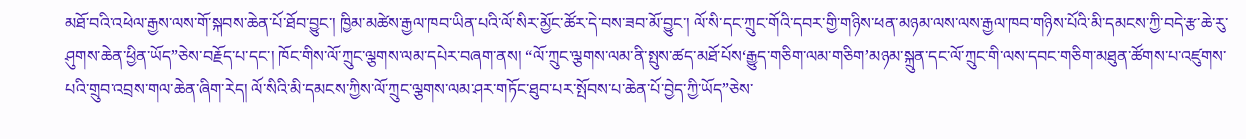མཐོ་བའི་འཕེལ་རྒྱས་ལས་གོ་སྐབས་ཆེན་པོ་ཐོབ་བྱུང་། ཁྱིམ་མཚེས་རྒྱལ་ཁབ་ཡིན་པའི་ལོ་སིར་མྱོང་ཚོར་དེ་བས་ཟབ་མོ་བྱུང་། ལོ་སི་དང་ཀྲུང་གོའི་དབར་གྱི་གཉིས་ཕན་མཉམ་ལས་ལས་རྒྱལ་ཁབ་གཉིས་པོའི་མི་དམངས་ཀྱི་བདེ་རྩ་ཆེ་རུ་ཤུགས་ཆེན་ཕྱིན་ཡོད”ཅེས་བརྗོད་པ་དང་། ཁོང་གིས་ལོ་ཀྲུང་ལྕགས་ལམ་དཔེར་བཞག་ནས། “ལོ་ཀྲུང་ལྕགས་ལམ་ནི་སྤུས་ཚད་མཐོ་པོས‘རྒྱུད་གཅིག་ལམ་གཅིག’མཉམ་སྐྲུན་དང་ལོ་ཀྲུང་གི་ལས་དབང་གཅིག་མཐུན་ཚོགས་པ་འཛུགས་པའི་གྲུབ་འབྲས་གལ་ཆེན་ཞིག་རེད། ལོ་སིའི་མི་དམངས་ཀྱིས་ལོ་ཀྲུང་ལྕགས་ལམ་ཤར་གཏོང་ཐུབ་པར་སྤོབས་པ་ཆེན་པོ་བྱེད་ཀྱི་ཡོད”ཅེས་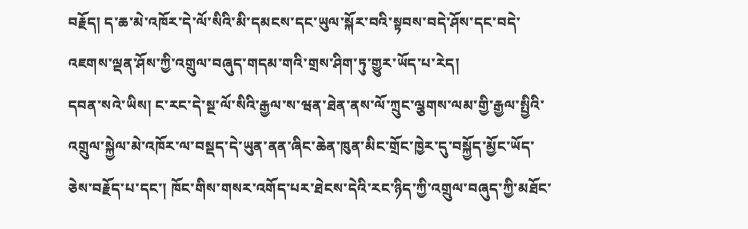བརྗོད། ད་ཆ་མེ་འཁོར་དེ་ལོ་སིའི་མི་དམངས་དང་ཡུལ་སྐོར་བའི་སྟབས་བདེ་ཤོས་དང་བདེ་འཇགས་ལྡན་ཤོས་ཀྱི་འགྲུལ་བཞུད་གདམ་གའི་གྲས་ཤིག་ཏུ་གྱུར་ཡོད་པ་རེད།
དབན་སའེ་ཡིས། ང་རང་དེ་སྔ་ལོ་སིའི་རྒྱལ་ས་ཝན་ཐེན་ནས་ལོ་ཀྲུང་ལྕགས་ལམ་གྱི་རྒྱལ་སྤྱིའི་འགྲུལ་སྐྱེལ་མེ་འཁོར་ལ་བསྡད་དེ་ཡུན་ནན་ཞིང་ཆེན་ཁུན་མིང་གྲོང་ཁྱེར་དུ་བསྐྱོད་མྱོང་ཡོད་ཅེས་བརྗོད་པ་དང་། ཁོང་གིས་གསར་འགོད་པར་ཐེངས་དེའི་རང་ཉིད་ཀྱི་འགྲུལ་བཞུད་ཀྱི་མཐོང་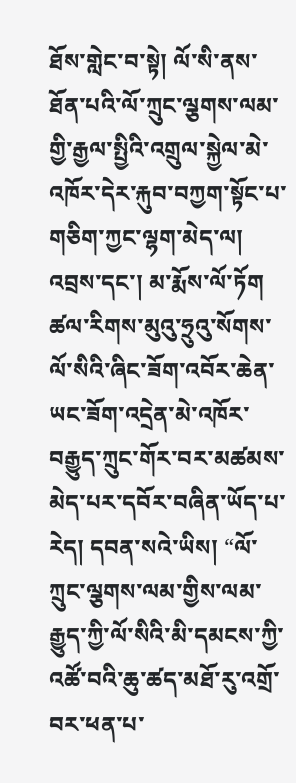ཐོས་གླེང་བ་སྟེ། ལོ་སི་ནས་ཐོན་པའི་ལོ་ཀྲུང་ལྕགས་ལམ་གྱི་རྒྱལ་སྤྱིའི་འགྲུལ་སྐྱེལ་མེ་འཁོར་དེར་རྐུབ་བཀྱག་སྟོང་པ་གཅིག་ཀྱང་ལྷག་མེད་ལ། འབྲས་དང་། མ་རྨོས་ལོ་ཏོག ཚལ་རིགས་མུའུ་ཧྲུའུ་སོགས་ལོ་སིའི་ཞིང་ཟོག་འབོར་ཆེན་ཡང་ཟོག་འདྲེན་མེ་འཁོར་བརྒྱུད་ཀྲུང་གོར་བར་མཚམས་མེད་པར་དབོར་བཞིན་ཡོད་པ་རེད། དབན་སའེ་ཡིས། “ལོ་ཀྲུང་ལྕགས་ལམ་གྱིས་ལམ་རྒྱུད་ཀྱི་ལོ་སིའི་མི་དམངས་ཀྱི་འཚོ་བའི་ཆུ་ཚད་མཐོ་རུ་འགྲོ་བར་ཕན་པ་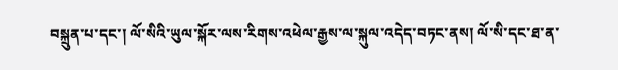བསྐྲུན་པ་དང་། ལོ་སིའི་ཡུལ་སྐོར་ལས་རིགས་འཕེལ་རྒྱས་ལ་སྐུལ་འདེད་བཏང་ནས། ལོ་སི་དང་ཐ་ན་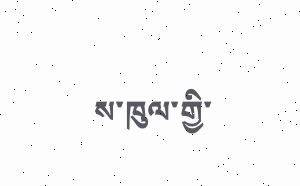ས་ཁུལ་གྱི་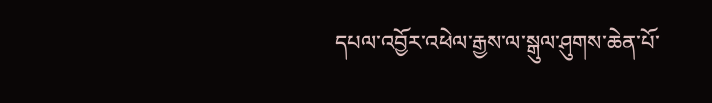དཔལ་འབྱོར་འཕེལ་རྒྱས་ལ་སྒུལ་ཤུགས་ཆེན་པོ་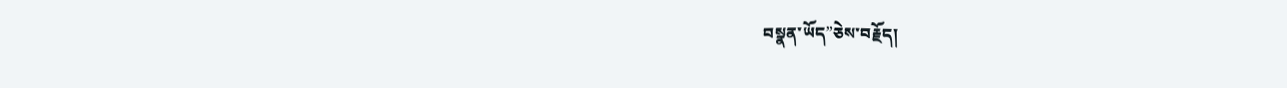བསྣན་ཡོད”ཅེས་བརྗོད།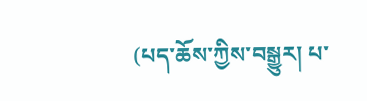(པད་ཆོས་ཀྱིས་བསྒྱུར། པ་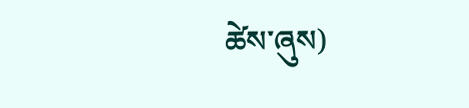ཚེས་ཞུས)